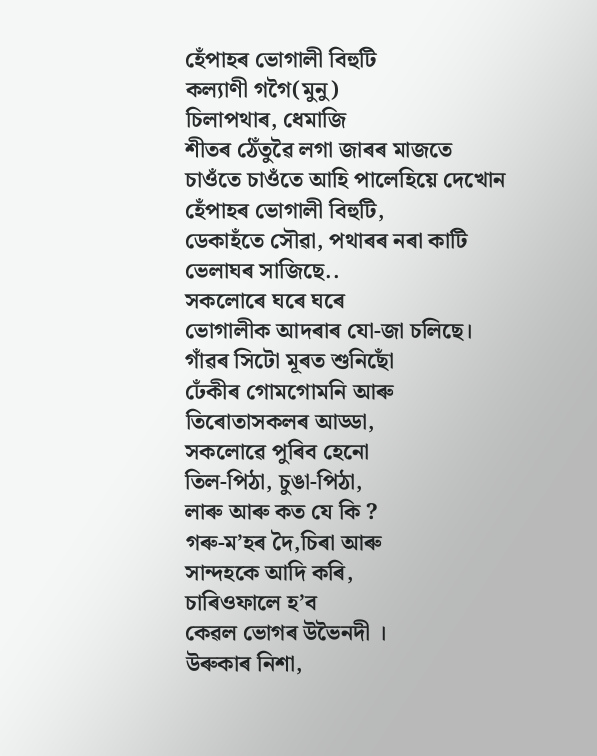হেঁপাহৰ ভোগালী বিহুটি
কল্যাণী গগৈ(মুনু)
চিলাপথাৰ, ধেমাজি
শীতৰ ঠেঁতুৱৈ লগা জাৰৰ মাজতে
চাওঁতে চাওঁতে আহি পালেহিয়ে দেখোন
হেঁপাহৰ ভোগালী বিহুটি,
ডেকাহঁতে সৌৱা, পথাৰৰ নৰা কাটি
ভেলাঘৰ সাজিছে..
সকলোৰে ঘৰে ঘৰে
ভোগালীক আদৰাৰ যো-জা চলিছে।
গাঁৱৰ সিটো মূৰত শুনিছোঁ
ঢেঁকীৰ গোমগোমনি আৰু
তিৰোতাসকলৰ আড্ডা,
সকলোৱে পুৰিব হেনো
তিল-পিঠা, চুঙা-পিঠা,
লাৰু আৰু কত যে কি ?
গৰু-মʼহৰ দৈ,চিৰা আৰু
সান্দহকে আদি কৰি,
চাৰিওফালে হ’ব
কেৱল ভোগৰ উভৈনদী ।
উৰুকাৰ নিশা,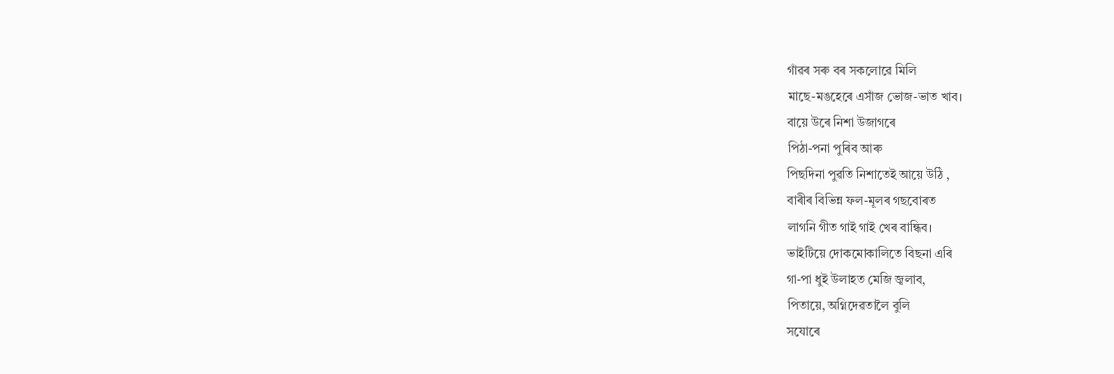গাঁৱৰ সৰু বৰ সকলোৱে মিলি
মাছে-মঙহেৰে এসাঁজ ভোজ-ভাত খাব।
বায়ে উৰে নিশা উজাগৰে
পিঠা-পনা পুৰিব আৰু
পিছদিনা পুৱতি নিশাতেই আয়ে উঠি ,
বাৰীৰ বিভিন্ন ফল-মূলৰ গছবোৰত
লাগনি গীত গাই গাই খেৰ বান্ধিব।
ভাইটিয়ে দোকমোকালিতে বিছনা এৰি
গা-পা ধুই উলাহত মেজি জ্বলাব,
পিতায়ে, অগ্নিদেৱতালৈ বুলি
সযোৰে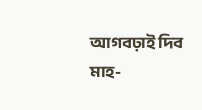আগবঢ়াই দিব
মাহ-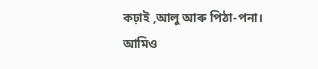কঢ়াই ,আলু আৰু পিঠা-পনা।
আমিও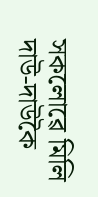সকলোৱে মিলি
দাউ-দাউকৈ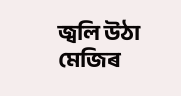জ্বলি উঠা
মেজিৰ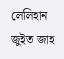লেলিহান জুইত জাহ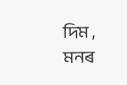দিম ,
মনৰ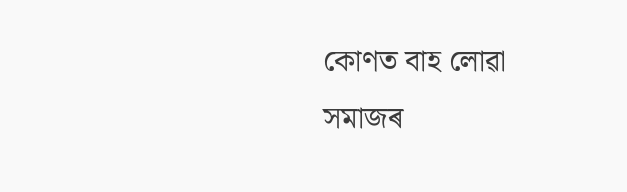কোণত বাহ লোৱা
সমাজৰ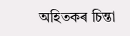অহিতকৰ চিন্তা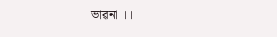ভাৱনা ।।